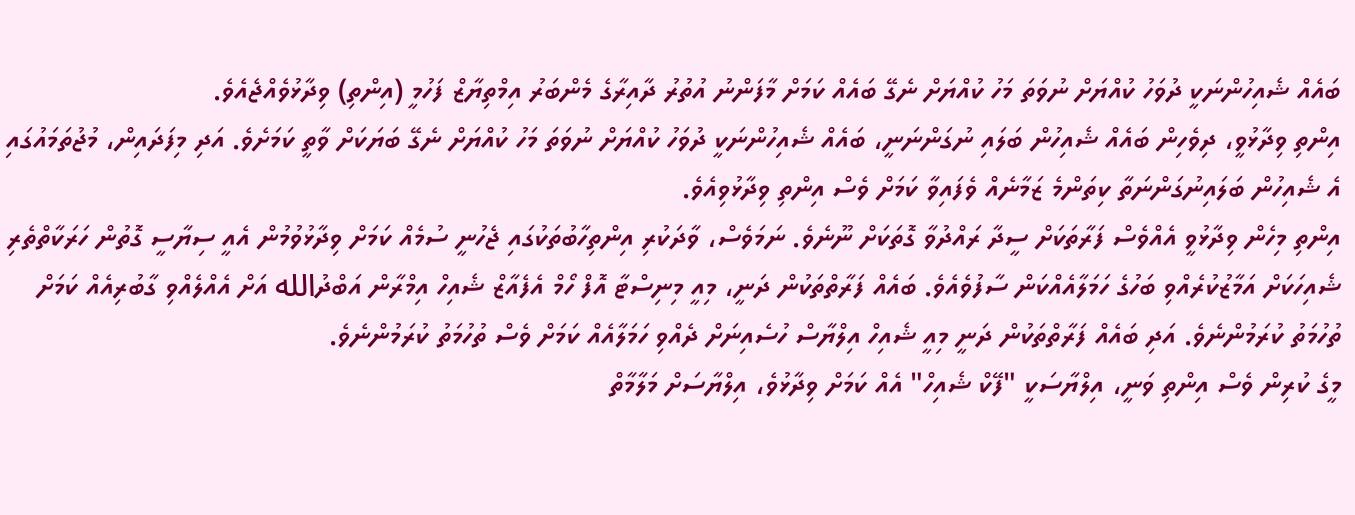ބައެއް ޝެއިހުންނަކީ ދުވަހު ކުއްޔަށް ނުވަތަ މަހު ކުއްޔަށް ނެގޭ ބައެއް ކަމަށް މާފަންނު އުތުރު ދާއިރާގެ މެންބަރު އިމްތިޔާޒް ފަހުމީ (އިންތި) ވިދާޅުވެއްޖެއެވެ.
އިންތި ވިދާޅުވީ، ދިވެހިން ބައެއް ޝެއިހުން ބަލައި ނުގަންނަނީ، ބައެއް ޝެއިހުންނަކީ ދުވަހު ކުއްޔަށް ނުވަތަ މަހު ކުއްޔަށް ނެގޭ ބަޔަކަށް ވާތީ ކަމަށެވެ. އަދި މިފަދައިން، މުޖުތަމައުގައި އެ ޝެއިހުން ބަލައިނުގަންނަތާ ކިތަންމެ ޒަމާނެއް ވެފައިވާ ކަމަށް ވެސް އިންތި ވިދާޅުވިއެވެ.
އިންތި މިހެން ވިދާޅުވީ އެއްވެސް ފަރާތަކަށް ސީދާ ރައްދުވާ ގޮތަކަށް ނޫނެވެ. ނަމަވެސް، ވާދަކުރި އިންތިހާބުތަކުގައި ޖެހުނީ ސުމެއް ކަމަށް ވިދާޅުވުމުން އެއީ ސިޔާސީ ގޮތުން ހަރަކާތްތެރި ޝެއިހަކަށް އަމާޒުކުރެއްވި ބަހުގެ ހަމަލާއެއްކަން ސާފުވެއެވެ. ބައެއް ފަރާތްތަކުން ދަނީ، މިއީ މިނިސްޓާ އޮފް ހޯމް އެފެއާޒް ޝެއިހް އިމްރާން އަބްދުالله އަށް އެއްލެއްވި ގާބުރިއެއް ކަމަށް ތުހުމަތު ކުރަމުންނެވެ. އަދި ބައެއް ފަރާތްތަކުން ދަނީ މިއީ ޝެއިހް އިލްޔާސް ހުސެއިނަށް ދެއްވި ހަމަލާއެއް ކަމަށް ވެސް ތުހުމަތު ކުރަމުންނެވެ.
މީގެ ކުރިން ވެސް އިންތި ވަނީ، އިލްޔާސަކީ "ފޭކް ޝެއިހް" އެއް ކަމަށް ވިދާޅުވެ، އިލްޔާސަށް މަލާމާތް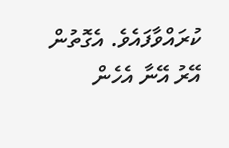ކުރައްވާފައެވެ. އެގޮތުން އޭރު އޭނާ އެހެން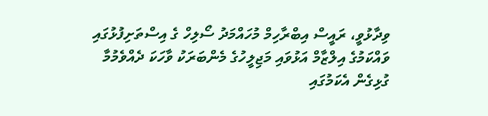ވިދާޅުވީ، ރައީސް އިބްރާހިމް މުހައްމަދު ސޯލިހް ގެ އިސްތަށިފުޅުގައި ވައްކަމުގެ އިލްޒާމް އަޅުވައި މަޖިލީހުގެ މެންބަރަކު ވާހަކަ ދެއްވެމުމާ ގުޅިގެން އެކަމުގައި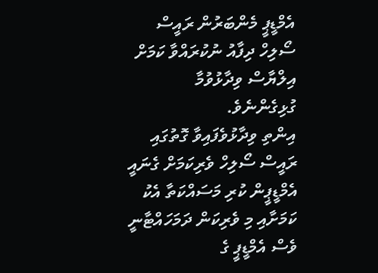އެމްޑީޕީ މެންބަރުން ރައީސް ސޯލިހް ދިފާއު ނުކުރައްވާ ކަމަށް އިލްޔާސް ވިދާޅުވުމާ ގުޅިގެންނެވެ.
އިންތި ވިދާޅުވެފައިވާ ގޮތުގައި ރައީސް ސޯލިހް ވެރިކަމަށް ގެނައީ އެމްޑީޕީން ކުރި މަސައްކަތާ އެކު ކަމަށާއި މި ވެރިކަން ދަމަހައްޓާނީ ވެސް އެމްޑީޕީ ގެ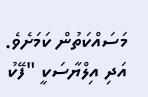މަސައްކަތުން ކަމަށެވެ. އަދި އިލްޔާސަކީ "ފޭކު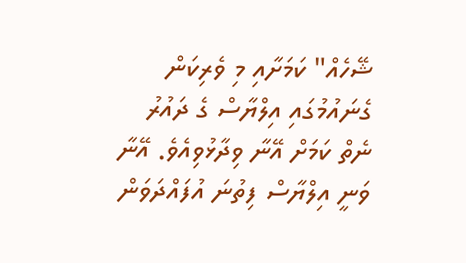ޝޭހެއް" ކަމަށާއި މި ވެރިކަން ގެނައުމުގައި އިލްޔާސް ގެ ދައުރު ނެތް ކަމަށް އޭނާ ވިދާޅުވިއެވެ. އޭނާ ވަނީ އިލްޔާސް ފިތުނަ އުފައްދަވަން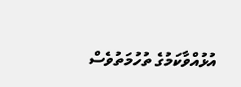އުޅުއްވާކަމުގެ ތުހުމަތުވެސް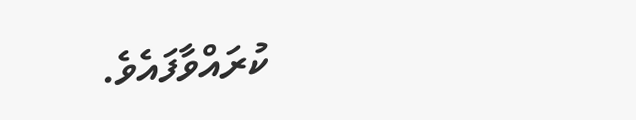ކުރައްވާފައެވެ.